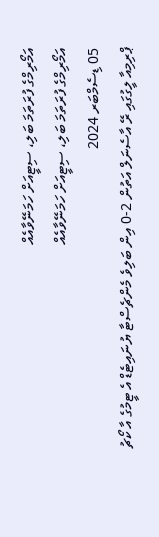އަމޯރިމްގެ ފުރަތަމަ ބަލި، ސިޓީއަށް ހަމަނޭވާއެއް
އަމޯރިމްގެ ފުރަތަމަ ބަލި، ސިޓީއަށް ހަމަނޭވާއެއް
05 ޑިސެމްބަރ 2024
ޕްރިމިއާ ލީގުގައި ރޭ އާސެނަލް އަތުން 2-0 އިން ބަލިވެ މެންޗެސްޓާ ޔުނައިޓެޑް އެ ޓީމުގެ އާ ކޯޗު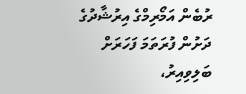ރުބެން އަމޯރިމްގެ އިރުޝާދުގެ ދަށުން ފުރަތަމަ ފަހަރަށް ބަލިވިއިރު،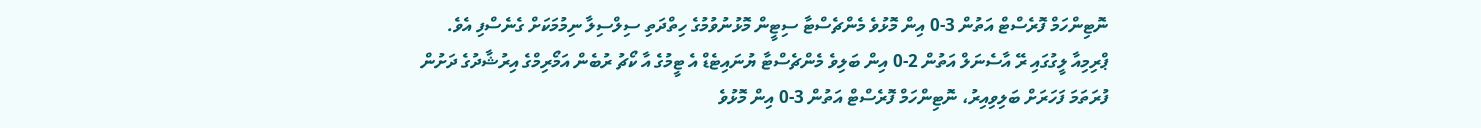ނޮޓިންހަމް ފޮރެސްޓް އަތުން 3-0 އިން މޮޅުވެ މެންޗެސްޓާ ސިޓީން މޮޅުނުވުމުގެ ހިތްދަތި ސިލްސިލާ ނިމުމަކަށް ގެނެސްފި އެވެ.
ޕްރިމިއާ ލީގުގައި ރޭ އާސެނަލް އަތުން 2-0 އިން ބަލިވެ މެންޗެސްޓާ ޔުނައިޓެޑް އެ ޓީމުގެ އާ ކޯޗު ރުބެން އަމޯރިމްގެ އިރުޝާދުގެ ދަށުން ފުރަތަމަ ފަހަރަށް ބަލިވިއިރު، ނޮޓިންހަމް ފޮރެސްޓް އަތުން 3-0 އިން މޮޅުވެ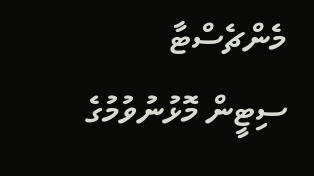މެންޗެސްޓާ ސިޓީން މޮޅުނުވުމުގެ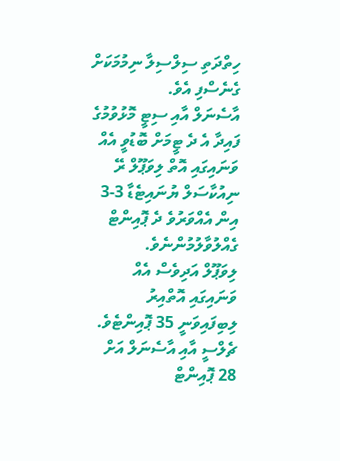ހިތްދަތި ސިލްސިލާ ނިމުމަކަށް ގެނެސްފި އެވެ.
އާސެނަލް އާއި ސިޓީ މޮޅުވުމުގެ ފައިދާ އެ ދެ ޓީމަށް ބޮޑުވީ އެއް ވަނައިގައި އޮތް ލިވަޕޫލް ރޭ ނިއުކާސަލް ޔުނައިޓެޑާ 3-3 އިން އެއްވަރުވެ ދެ ޕޮއިންޓް ގެއްލުވާލުމުންނެވެ.
ލިވަޕޫލް އަދިވެސް އެއް ވަނައިގައި އޮތްއިރު ލިބިފައިވަނީ 35 ޕޮއިންޓެވެ. ޗެލްސީ އާއި އާސެނަލް އަށް 28 ޕޮއިންޓް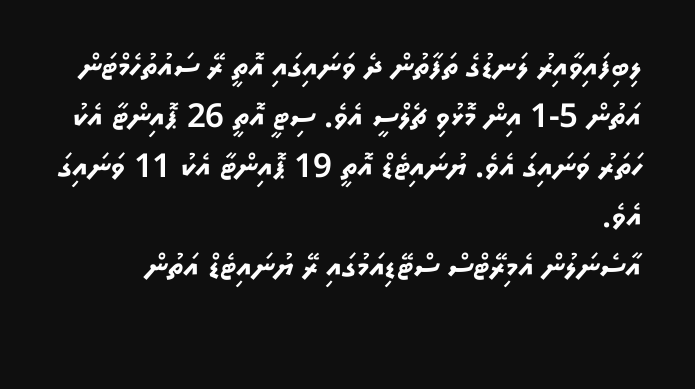ލިބިފައިވާއިރު ލަނޑުގެ ތަފާތުން ދެ ވަނައިގައި އޮތީ ރޭ ސައުތުހެމްޓަން އަތުން 5-1 އިން މޮޅުވި ޗެލްސީ އެވެ. ސިޓީ އޮތީ 26 ޕޮއިންޓާ އެކު ހަތަރު ވަނައިގަ އެވެ. ޔުނައިޓެޑް އޮތީ 19 ޕޮއިންޓާ އެކު 11 ވަނައިގަ އެވެ.
އާސެނަލުން އެމިރޭޓްސް ސްޓޭޑިއަމުގައި ރޭ ޔުނައިޓެޑް އަތުން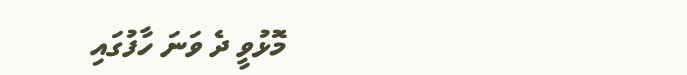މޮޅުވީ ދެ ވަނަ ހާފުގައި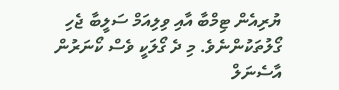ޔުރިއެން ޓިމްބާ އާއި ވިލިއަމް ސަލީބާ ޖެހި ގޯލުތަކުންނެވެ. މި ދެ ގޯލަކީ ވެސް ކޯނަރުން އާސެނަލް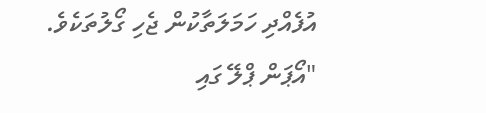އުފެއްދި ހަމަލަތާކުން ޖެހި ގޯލުތަކެވެ.
"އޯޕަން ޕްލޭ ގައި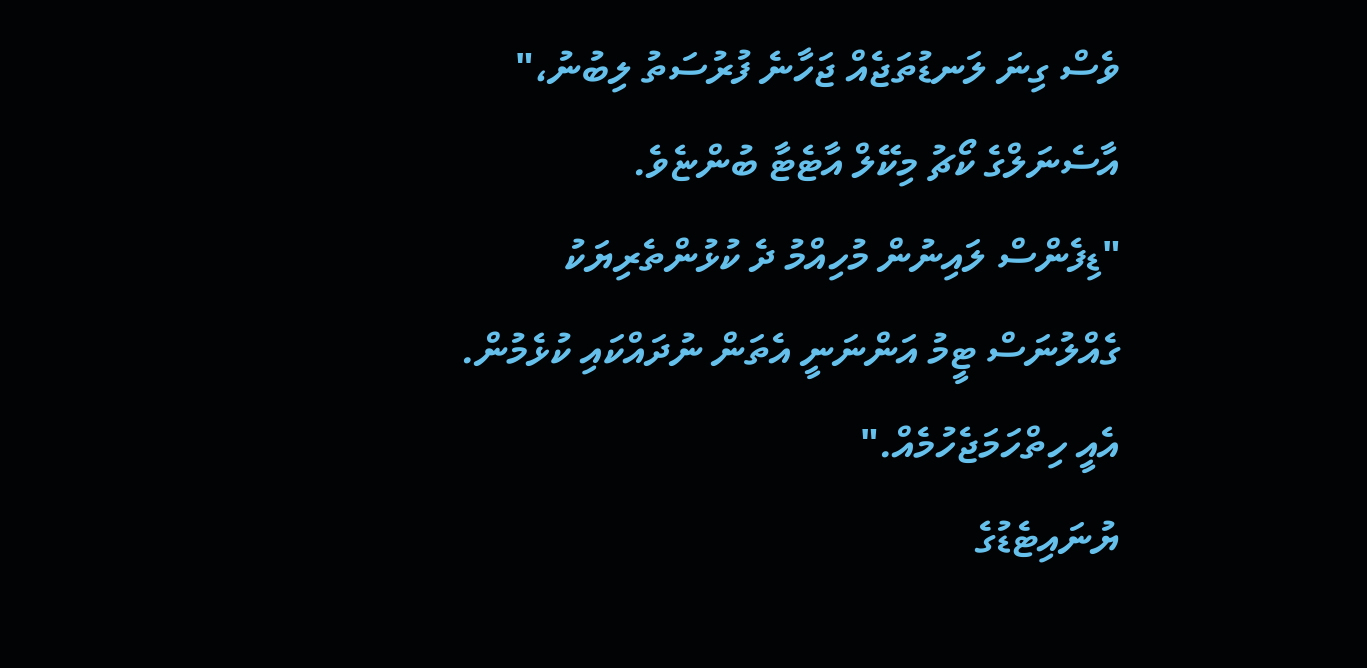ވެސް ގިނަ ލަނޑުތަޖެއް ޖަހާނެ ފުރުސަތު ލިބުނު،" އާސެނަލްގެ ކޯޗު މިކޭލް އާޓެޓާ ބުންޏެވެ.
"ޑިފެންސް ލައިނުން މުހިއްމު ދެ ކުޅުންތެރިޔަކު ގެއްލުނަސް ޓީމު އަންނަނީ އެތަން ނުދައްކައި ކުޅެމުން. އެއީ ހިތްހަމަޖެހުމެއް."
ޔުނައިޓެޑުގެ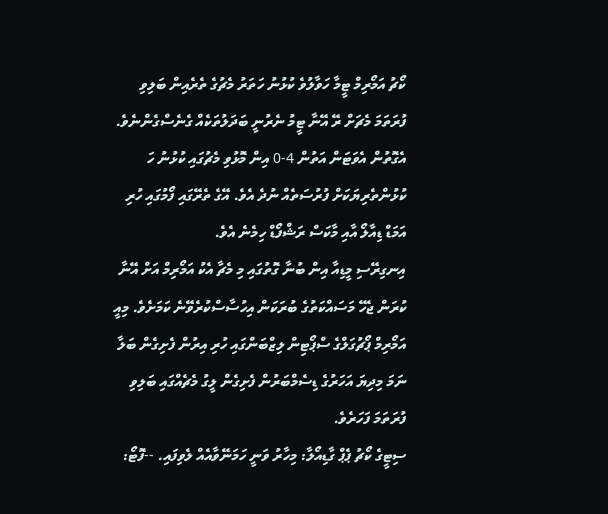ކޯޗު އަމޯރިމް ޓީމާ ހަވާލުވެ ކުޅުނު ހަތަރު މެޗުގެ ތެރެއިން ބަލިވި ފުރަތަމަ މެޗަށް ރޭ އޭނާ ޓީމު ނެރުނީ ބަދަލުތަކެއް ގެނެސްގެންނެވެ. އެގޮތުން އެވަޓަން އަތުން 4-0 އިން މޮޅުވި މެޗުގައި ކުޅުނު ހަ ކުޅުންތެރިޔަކަށް ފުރުސަތެއް ނުދެ އެވެ. އޭގެ ތެރޭގައި ފޯމުގައި ހުރި އަމަޑް ޑިއާލޯ އާއި މާކަސް ރަޝްފޯޑް ހިމެނެ އެވެ.
އިނގިރޭސި މީޑިއާ އިން ބުނާ ގޮތުގައި މި މެޗާ އެކު އަމޯރިމް އަށް އޭނާ ކުރަން ޖެހޭ މަސައްކަތުގެ ބުރަކަން އިހުސާސްކުރެވޭނެ ކަމަށެވެ. މިއީ އަމޯރިމް ޕޯޗުގަލްގެ ސްޕޯޓިން ލިޒްބަންގައި ހުރި އިރުން ފެށިގެން ބަލާ ނަމަ މިދިޔަ އަހަރުގެ ޑިސެމްބަރުން ފެށިގެން ލީގު މެޗެއްގައި ބަލިވި ފުރަތަމަ ފަހަރެވެ.
ސިޓީގެ ކޯޗު ޕެޕް ގާޑިއޯލާ: މިހާރު ވަނީ ހަމަނޭވާއެއް ލެވިފައި. --ފޮޓޯ: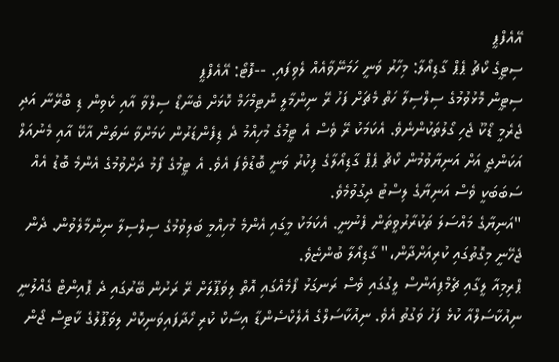އޭއެފްޕީ
ސިޓީގެ ކޯޗު ޕެޕް ގާޑިއޯލާ: މިހާރު ވަނީ ހަމަނޭވާއެއް ލެވިފައި. --ފޮޓޯ: އޭއެފްޕީ
ސިޓީން މޮޅުވުމުގެ ސިލްސިލާ ހަތް މެޗަށް ފަހު ރޭ ނިންމާލީ ނޮޓިމްހަމް ކޮޅަށް ބެނާޑޯ ސިލްވާ އާއި ކެވިން ޑި ބްރޭނާ އަދި ޖެރެމީ ޑޯކޫ ޖެހި ގޯލުތަކުންނެވެ. އެކަމަކު ރޭ ވެސް އެ ޓީމުގެ މުހިއްމު ދެ ޑިފެންޑަރުން ކަމަށްވާ ނަތަން އާކޭ އާއި މެނުއަލް އަކަންޖީ އަށް އަނިޔާވުމުން ކޯޗު ޕެޕް ގާޑިއޯލާގެ ފިކުރު ވަނީ ބޮޑުވެފަ އެވެ. އެ ޓީމުގެ ފޯމު ދަށްވުމުގެ އެންމެ ބޮޑު އެއް ސަބަބަކީ ވެސް އަނިޔާގެ ލިސްޓު ދިގުވުމެވެ.
"އަނިޔާގެ މައްސަލަ ތަކުރާރުވީތަން ފެނުނީ. އެކަމަކު މީގައި އެންމެ މުހިއްމީ ބަލިވުމުގެ ސިލްސިލާ ނިންމާލެވުން. ދެން ޖެހޭނީ މިގޮތުގައި ކުރިއަށްދާން،" ގާޑިއޯލާ ބުންޏެވެ.
ޕްރިމިއާ ލީގާއި ޗެމްޕިއަންސް ލީގުގައި ވެސް ރަނގަޅު ފޯމެއްގައި އޮތް ލިވަޕޫލަށް ރޭ ރަށުން ބޭރުގައި ދެ ޕޮއިންޓް ގެއްލުނީ ނިއުކާސަލްއާ ކުޅެ ފަހު ވަގުތު އެވެ. ނިއުކާސަލްގެ އެލެކްސެންޑާ އިސާކް ކުރި ހޯދާފައިވަނިކޮށް ލިވަޕޫލުގެ ކާޓިސް ޖޯން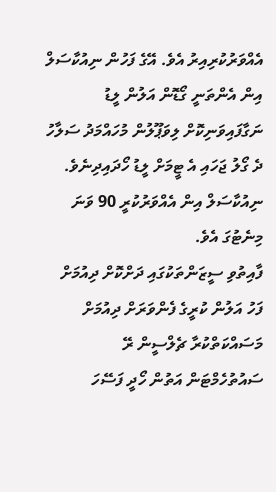އެއްވަރުކުރިއިރު އެވެ. އޭގެ ފަހުން ނިއުކާސަލް އިން އެންތަނީ ގޯޑޮން އަލުން ލީޑު ނަގާފައިވަނިކޮށް ލިވަޕޫލުން މުހައްމަދު ސަލާހު ދެ ގޯލު ޖަހައި އެ ޓީމަށް ލީޑު ހޯދައިދިނެވެ. ނިއުކާސަލް އިން އެއްވަރުކުރީ 90 ވަނަ މިނެޓުގަ އެވެ.
ފާއިތުވި ސީޒަންތަކުގައި ދަށްކޮށް ދިއުމަށް ފަހު އަލުން ކުރީގެ ފެންވަރަށް ދިއުމަށް މަސައްކަތްކުރާ ޗެލްސީން ރޭ ސައުތުހެމްޓަން އަތުން ހޯދީ ފަސޭހަ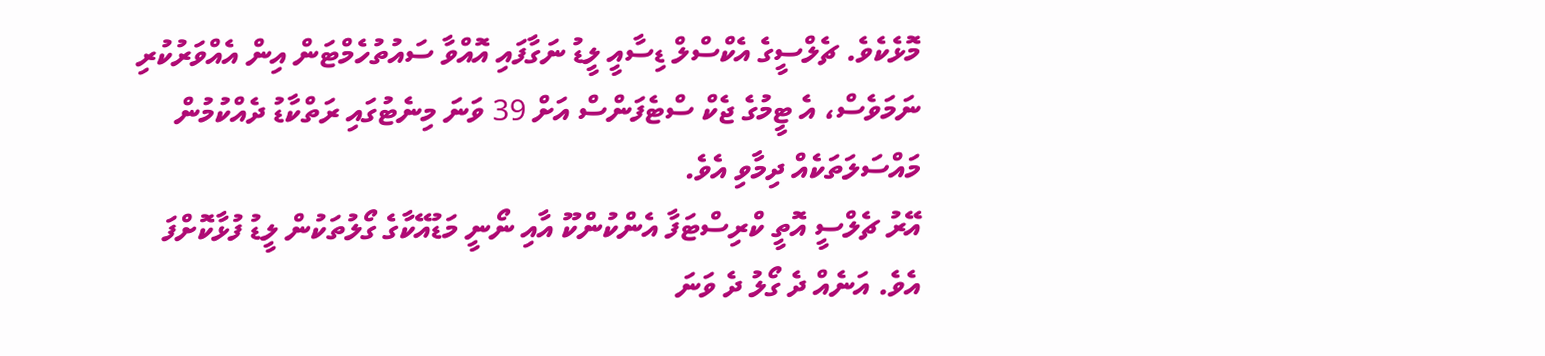މޮޅެކެވެ. ޗެލްސީގެ އެކްސްލް ޑިސާއީ ލީޑު ނަގާފައި އޮއްވާ ސައުތުހެމްޓަން އިން އެއްވަރުކުރި ނަމަވެސް، އެ ޓީމުގެ ޖެކް ސްޓެފަންސް އަށް 39 ވަނަ މިނެޓުގައި ރަތްކާޑު ދެއްކުމުން މައްސަލަތަކެއް ދިމާވި އެވެ.
އޭރު ޗެލްސީ އޮތީ ކްރިސްޓަފާ އެންކުންކޫ އާއި ނޯނީ މަޑުއޭކާގެ ގޯލުތަކުން ލީޑު ފުޅާކޮށްފަ އެވެ. އަނެއް ދެ ގޯލު ދެ ވަނަ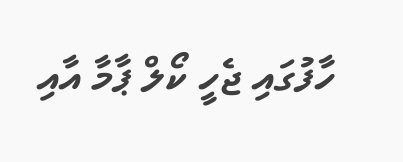ހާފުގައި ޖެހީ ކޯލް ޕާމާ އާއި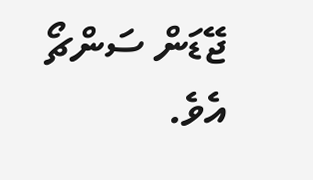ޖޭޑަން ސަންޗޯ އެވެ.